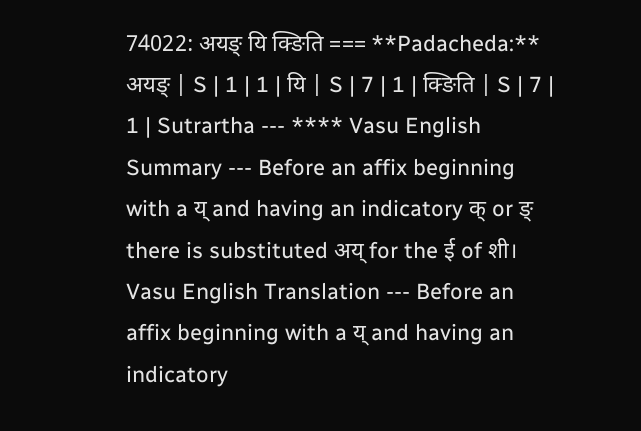74022: अयङ् यि क्ङिति === **Padacheda:** अयङ् | S | 1 | 1 | यि | S | 7 | 1 | क्ङिति | S | 7 | 1 | Sutrartha --- **** Vasu English Summary --- Before an affix beginning with a य् and having an indicatory क् or ङ् there is substituted अय् for the ई of शी। Vasu English Translation --- Before an affix beginning with a य् and having an indicatory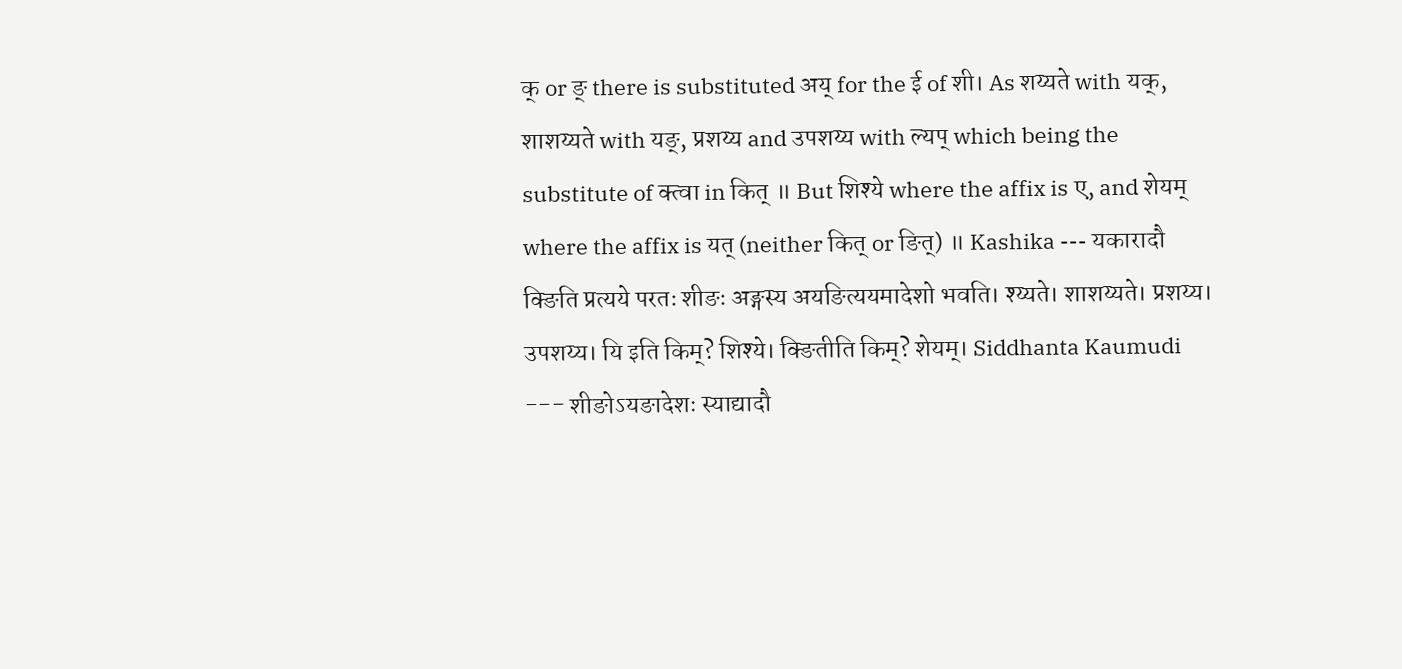क् or ङ् there is substituted अय् for the ई of शी। As शय्यते with यक्, शाशय्यते with यङ्, प्रशय्य and उपशय्य with ल्यप् which being the substitute of क्त्वा in कित् ॥ But शिश्ये where the affix is ए, and शेयम् where the affix is यत् (neither कित् or ङित्) ॥ Kashika --- यकारादौ क्ङिति प्रत्यये परतः शीङः अङ्गस्य अयङित्ययमादेशो भवति। श्य्यते। शाशय्यते। प्रशय्य। उपशय्य। यि इति किम्? शिश्ये। क्ङितीति किम्? शेयम्। Siddhanta Kaumudi --- शीङोऽयङादेशः स्याद्यादौ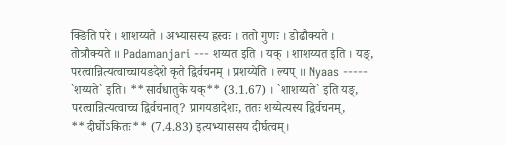क्ङिति परे । शाशय्यते । अभ्यासस्य ह्रस्वः । ततो गुणः । डोढौक्यते । तोत्रौक्यते ॥ Padamanjari --- शय्यत इति । यक् । शाशय्यत इति । यङ्, परत्वान्नित्यत्वाच्चायङदेशे कृते द्विर्वचनम् । प्रशय्येति । ल्यप् ॥ Nyaas ----- `शय्यते` इति। **सार्वधातुके यक्** (3.1.67) । `शाशय्यते` इति यङ्, परत्वान्नित्यत्वाच्च द्विर्वचनात्? प्रागयङादेशः, ततः शय्येत्यस्य द्विर्वचनम्, **दीर्घोऽकितः** (7.4.83) इत्यभ्याससय दीर्घत्वम्।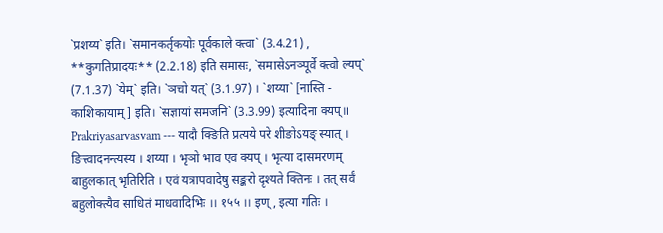`प्रशय्य` इति। `समानकर्तृकयोः पूर्वकाले क्त्वा` (3.4.21) , **कुगतिप्रादयः** (2.2.18) इति समासः, `समासेऽनञ्पूर्वे क्त्वो ल्यप्` (7.1.37) `येम्` इति। `ञचो यत्` (3.1.97) । `शय्या` [नास्ति - काशिकायाम्] इति। `सज्ञायां समजनि` (3.3.99) इत्यादिना क्यप्॥ Prakriyasarvasvam --- यादौ क्ङिति प्रत्यये परे शीङोऽयङ् स्यात् । ङित्त्वादनन्त्यस्य । शय्या । भृञो भाव एव क्यप् । भृत्या दासमरणम् बाहुलकात् भृतिरिति । एवं यत्रापवादेषु सङ्करो दृश्यते क्तिनः । तत् सर्वं बहुलोक्त्यैव साधितं माधवादिभिः ।। १५५ ।। इण्, इत्या गतिः ।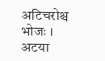अटिचरोश्च भोजः । अटया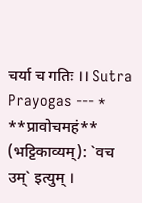चर्या च गतिः ।। Sutra Prayogas --- * **प्रावोचमहं** (भट्टिकाव्यम्): `वच उम्` इत्युम् ।